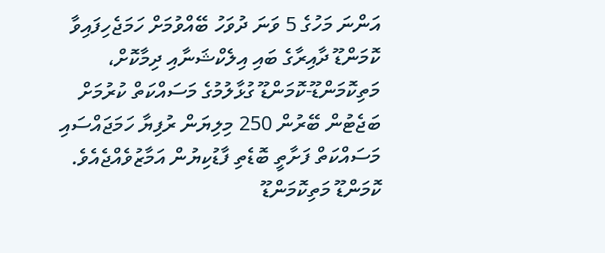އަންނަ މަހުގެ 5 ވަނަ ދުވަހު ބޭއްވުމަށް ހަމަޖެހިފައިވާ ކޮމަންޑޫ ދާއިރާގެ ބައި އިލެކްޝަނާއި ދިމާކޮށް، މަތިކޮމަންޑޫ-ކޮމަންޑޫ ގުޅާލުމުގެ މަސައްކަތް ކުރުމަށް ބަޖެޓުން ބޭރުން 250 މިލިޔަން ރުފިޔާ ހަމަޖައްސައި މަސައްކަތް ފަށާތީ ބޮޑެތި ފާޑުކިޔުން އަމާޒުވެއްޖެއެވެ.
ކޮމަންޑޫ މަތިކޮމަންޑޫ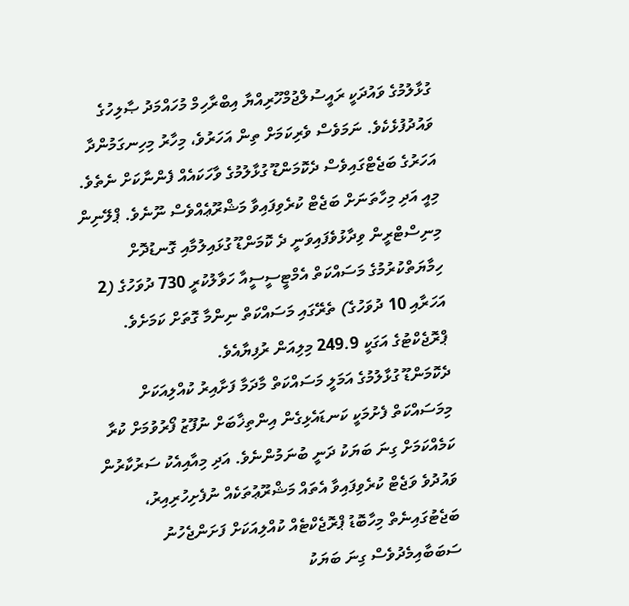ގުޅާލުމުގެ ވައުދަކީ ރައީސުލްޖުމްހޫރިއްޔާ އިބްރާހިމް މުހައްމަދު ޞާލިހުގެ ވައުދުފުޅެކެވެ. ނަމަވެސް ވެރިކަމަށް ތިން އަހަރުވެ، މިހާރު މިހިނގަމުންދާ އަހަރުގެ ބަޖެޓްގައިވެސް ދެކޮމަންޑޫ ގުޅާލުމުގެ ވާހަކައެއް ފެންނާކަށް ނެތެވެ. މިއީ އަދި މިހާތަނަށް ބަޖެޓް ކުރެވިފައިވާ މަޝްރޫޢެއްވެސް ނޫނެވެ. ޕްލޭނިން މިނިސްޓްރީން ވިދާޅުވެފައިވަނީ ދެ ކޮމަންޑޫ ގުޅައިލުމާއި ގޮނޑުދޮށް ހިމާޔަތްކުރުމުގެ މަސައްކަތް އެމްޓީސީސީއާ ހަވާލުކުރީ 730 ދުވަހުގެ (2 އަހަރާއި 10 ދުވަހުގެ) ތެރޭގައި މަސައްކަތް ނިންމާ ގޮތަށް ކަމަށެވެ. ޕްރޮޖެކްޓުގެ އަގަކީ 249.9 މިލިއަން ރުފިޔާއެވެ.
ދެކޮމަންޑޫ ގުޅާލުމުގެ އަމަލީ މަސައްކަތް މާދަމާ ފަށާއިރު ކުއްލިއަކަށް މިމަސައްކަތް ފެށުމަކީ ކަނޑައެޅިގެން އިންތިޚާބަށް ނުފޫޒު ފޯރުވުމަށް ކުރާ ކަމެއްކަމަށް ގިނަ ބަޔަކު ދަނީ ބުނަމުންނެވެ. އަދި މިއާއިއެކު ސަރުކާރުން ވައުދުވެ ވަޖެޓް ކުރެވިފައިވާ އެތައް މަޝްރޫޢުތަކެއް ނުފެށިހުރިއިރު، ބަޖެޓުގައިނެތް މިހާބޮޑު ޕްރޮޖެކްޓެއް ކުއްލިއަކަށް ފަށަންޖެހުނު ސަބަބާއިމެދުވެސް ގިނަ ބަޔަކު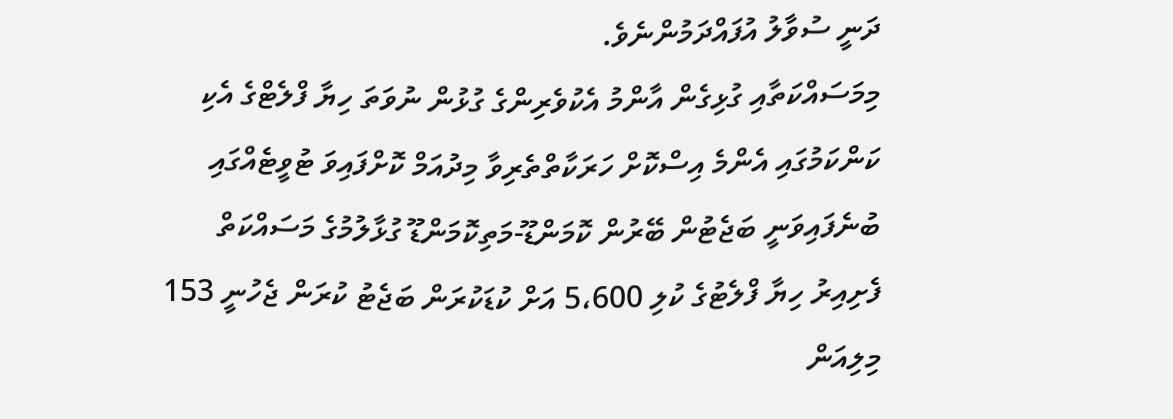ދަނީ ސުވާލު އުފައްދަމުންނެވެ.
މިމަސައްކަތާއި ގުޅިގެން އާންމު އެކުވެރިންގެ ގުޅުން ނުވަތަ ހިޔާ ފްލެޓްގެ އެކި ކަންކަމުގައި އެންމެ އިސްކޮށް ހަރަކާތްތެރިވާ މިދުއަމް ކޮށްފައިވަ ޓުވީޓެއްގައި ބުނެފައިވަނީ ބަޖެޓުން ބޭރުން ކޮމަންޑޫ-މަތިކޮމަންޑޫ ގުޅާލުމުގެ މަސައްކަތް ފެށިއިރު ހިޔާ ފްލެޓުގެ ކުލި 5،600 އަށް ކުޑަކުރަން ބަޖެޓު ކުރަން ޖެހުނީ 153 މިލިއަން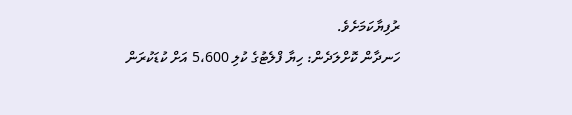ރުފިޔާކަމަށެވެ.
ހަނދާން ކޮށްލަދެން: ހިޔާ ފްލެޓުގެ ކުލި 5،600 އަށް ކުޑަކުރަން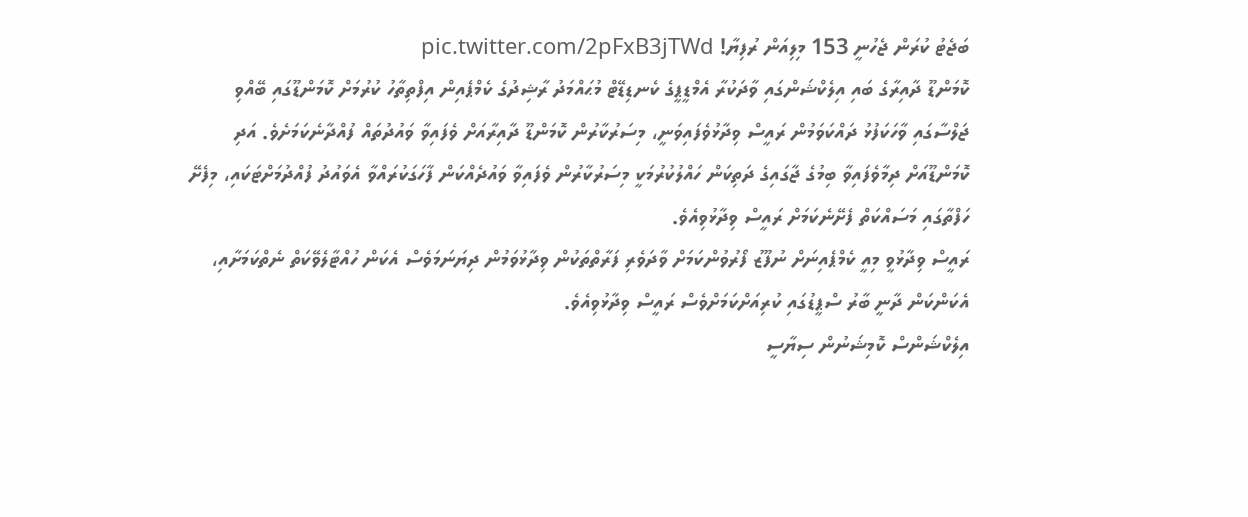ބަޖެޓު ކުރަން ޖެހުނީ 153 މިލިއަން ރުފިޔާ! pic.twitter.com/2pFxB3jTWd
ކޮމަންޑޫ ދާއިރާގެ ބައި އިލެކްޝަންގައި ވާދަކުރާ އެމްޑީޕީގެ ކެނޑިޑޭޓް މުޙައްމަދު ރާޝިދުގެ ކެމްޕެއިން އިފްތިތާހު ކުރުމަށް ކޮމަންޑޫގައި ބޭއްވި ޖަލްސާގައި ވާހަކަފުޅު ދައްކަވަމުން ރައީސް ވިދާޅުވެފައިވަނީ، މިސަރުކާރުން ކޮމަންޑޫ ދާއިރާއަށް ވެފައިވާ ވައުދުތައް ފުއްދާނެކަމަށެވެ. އަދި ކޮމަންޑޫއަށް ދިމާވެފައިވާ ބިމުގެ ޖާގައިގެ ދަތިކަން ހައްލުކުރުމަކީ މިސަރުކާރުން ވެފައިވާ ވައުދެއްކަން ފާހަގަކުރައްވާ އެވައުދު ފުއްދުމަށްޓަކައި، މިފެށޭ ހަފްތާގައި މަސައްކަތް ފެށޭނެކަމަށް ރައީސް ވިދާޅުވިއެވެ.
ރައީސް ވިދާޅުވީ މިއީ ކެމްޕެއިނަށް ނުފޫޒު ފޯރުވުންކަމަށް ވާދަވެރި ފަރާތްތަކުން ވިދާޅުވަމުން ދިޔަނަމަވެސް އެކަން ހުއްޓާލެވޭކަތް ނެތްކަމަށާއި، އެކަންކަން ދާނީ ބާރު ސްޕީޑުގައި ކުރިއަށްކަމަށްވެސް ރައީސް ވިދާޅުވިއެވެ.
އިލެކްޝަންސް ކޮމިޝަނުން ސިޔާސީ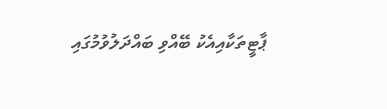ޕާޓީތަކާއިއެކު ބޭއްވި ބައްދަލުވުމުގައި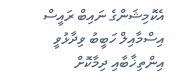އެކޮމިޝަންގެ ނައިބް ރައީސް އިސްމާއިލް ހަބީބު ވިދާޅުވީ އިންތިޚާބާއި ދިމާކޮށް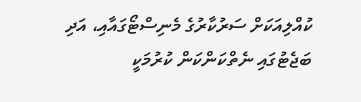ކުއްލިއަކަށް ސަރުކާރުގެ މެނިސްޓޯގައާއި، އަދި ބަޖެޓުގައި ނެތްކަންކަން ކުރުމަކީ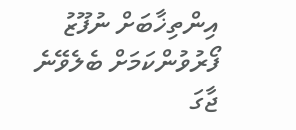އިންތިޚާބަށް ނުފޫޒު ފޯރުވުންކަމަށް ބެލެވޭނެ ޖާގަ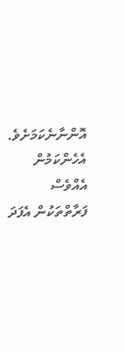އޮންނާނެކަމަށެވެ. އެހެންކަމުން އެއްވެސް ފަރާތްތަކުން އެފަދަ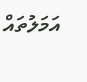އަމަލުތައް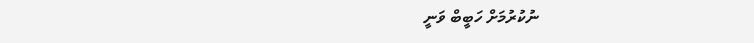ނުކުރުމަށް ހަބީބް ވަނީ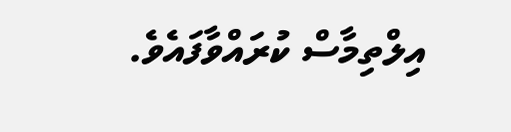އިލްތިމާސް ކުރައްވާފައެވެ.